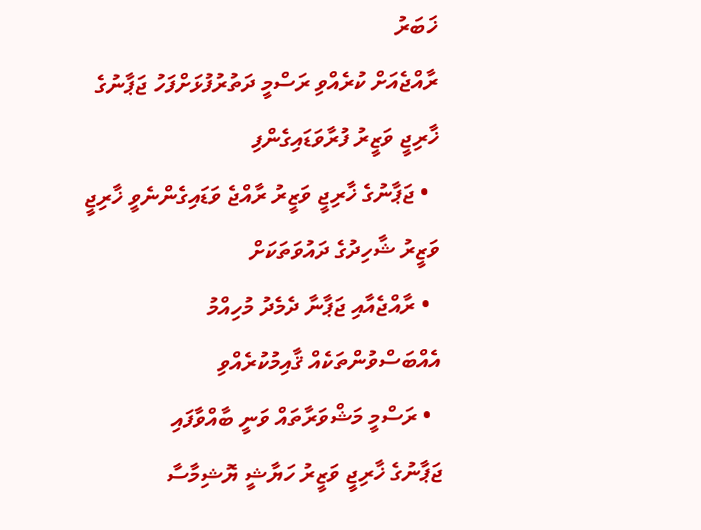ޚަބަރު
ރާއްޖެއަށް ކުރެއްވި ރަސްމީ ދަތުރުފުޅަށްފަހު ޖަޕާނުގެ ޚާރިޖީ ވަޒީރު ފުރާވަޑައިގެންފި
  • ޖަޕާނުގެ ޚާރިޖީ ވަޒީރު ރާއްޖެ ވަޑައިގެންނެވީ ޚާރިޖީ ވަޒީރު ޝާހިދުގެ ދައުވަތަކަށް
  • ރާއްޖެއާއި ޖަޕާނާ ދެމެދު މުހިއްމު އެއްބަސްވުންތަކެއް ޤާއިމުކުރެއްވި
  • ރަސްމީ މަޝްވަރާތައް ވަނީ ބާއްވާފައި
ޖަޕާނުގެ ޚާރިޖީ ވަޒީރު ހަޔާޝީ ޔޮޝިމާސާ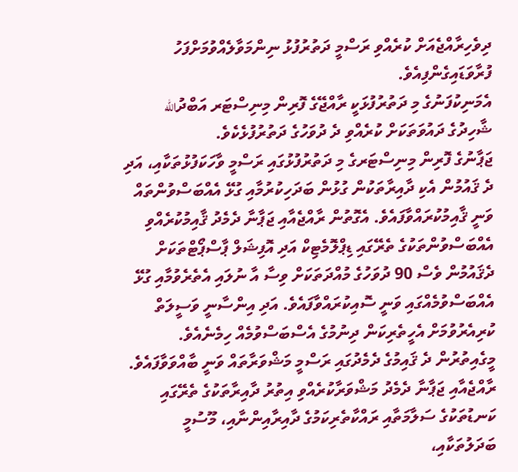ދިވެހިރާއްޖެއަށް ކުރެއްވި ރަސްމީ ދަތުރުފުޅު ނިންމަވާލެއްވުމަށްފަހު ފުރާވަޑައިގެންފިއެވެ.
އެމަނިކުފަނުގެ މި ދަތުރުފުޅަކީ ރާއްޖޭގެ ފޮރިން މިނިސްޓަރ އަބްދުالله ޝާހިދުގެ ދައުވަތަކަށް ކުރެއްވި ދެ ދުވަހުގެ ދަތުރުފުޅެކެވެ.
ޖަޕާނުގެ ފޮރިން މިނިސްޓަރގެ މި ދަތުރުފުޅުގައި ރަސްމީ ވާހަކަފުޅުތަކާއި، އަދި ދެ ޤައުމުން އެކި ދާއިރާތަކުން ގުޅުން ބަދަހިކުރުމާއި ގުޅޭ އެއްބަސްވުންތައް ވަނީ ޤާއިމުކުރައްވާފައެވެ. އެގޮތުން ރާއްޖެއާއި ޖަޕާނާ ދެމެދު ޤާއިމުކުރެއްވި އެއްބަސްވުންތަކުގެ ތެރޭގައި ޑިޕްލޮމެޓިކް އަދި އޮފިޝަލް ޕާސްޕޯޓްތަކަށް ދެޤައުމުން ވެސް 90 ދުވަހުގެ މުއްދަތަކަށް ވިސާ އާ ނުލައި އެތެރެވުމާއި ގުޅޭ އެއްބަސްވުމެއްގައި ވަނީ ސޮއިކުރައްވާފައެވެ. އަދި އިންސާނީ ވަސީލަތް ކުރިއެރުވުމަށް އެހީތެރިކަން ދިނުމުގެ އެސްބަސްވުމެއް ހިމެނެއެވެ.
މީގެއިތުރުން ދެ ޤައިމުގެ ދެމެދުގައި ރަސްމީ މަޝްވަރާތައް ވަނީ ބާއްވަވާފައެވެ.
ރާއްޖެއާއި ޖަޕާނާ ދެމެދު މަޝްވަރާކުރެއްވި އިތުރު ދާއިރާތަކުގެ ތެރޭގައި ކަނޑުތަކުގެ ސަލާމަތާއި ރައްކާތެރިކަމުގެ ދާއިރާއިންނާއި، މޫސުމީ ބަދަލުތަކާއި،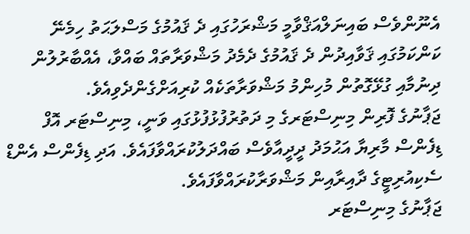އެނޫންވެސް ބައިނަލްއަޤްވާމީ މަޝްރަހުގައި ދެ ޤައުމުގެ މަސްލަޙަތު ހިމެނޭ ކަންކަމުގައި ޤަވާއިދުން ދެ ޤައުމުގެ ދެމެދު މަޝްވަރާތައް ބައްވާ، އެއްބާރުލުން ދިނުމާއި ގުޅޭގޮތުން މުހިންމު މަޝްވަރާތަކެއް ކުރިއަށްގެންދެވިއެވެ.
ޖަޕާނުގެ ފޮރިން މިނިސްޓަރގެ މި ދަތުރުފުޅުފުޅުގައި ވަނީ، މިނިސްޓަރ އޮފް ޑިފެންސް މާރިޔާ އަޙުމަދު ދީދީއާވެސް ބައްދަލުކުރައްވާފައެވެ. އަދި ޑިފެންސް އެންޑް ސެކިއުރިޓީގެ ދާއިރާއިން މަޝްވަރާކުރައްވާފައެވެ.
ޖަޕާނުގެ މިނިސްޓަރ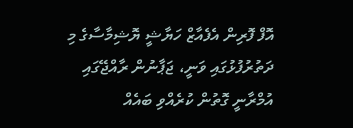އޮފް ފޮރިން އެފެއާޒް ހަޔާޝީ ޔޮޝިމާސާގެ މި ދަތުރުފުޅުގައި ވަނީ، ޖަޕާނުން ރާއްޖޭގައި އުމްރާނީ ގޮތުން ކުރެއްވި ބައެއް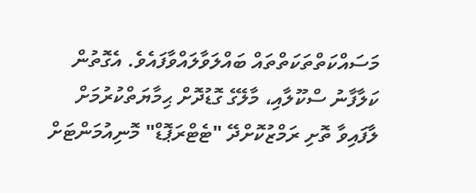މަސައްކަތްތަކަތްތައް ބައްލަވާލައްވާފައެވެ. އެގޮތުން ކަލާފާނު ސްކޫލާއި، މާލޭގެ ގޮޑުދޮށް ޙިމާޔަތްކުރުމަށް ލާފައިވާ ތޮށި ރަމްޒުކޮށްދޭ "ޓެޓްރަޕޮޑް" މޮނިއުމަންޓަށް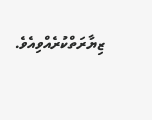ޒިޔާރަތްކުރެއްވިއެވެ.